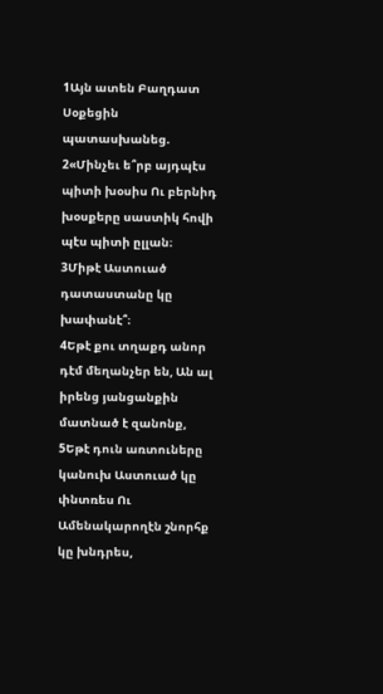1Այն ատեն Բաղդատ Սօքեցին պատասխանեց.
2«Մինչեւ ե՞րբ այդպէս պիտի խօսիս Ու բերնիդ խօսքերը սաստիկ հովի պէս պիտի ըլլան։
3Միթէ Աստուած դատաստանը կը խափանէ՞։
4Եթէ քու տղաքդ անոր դէմ մեղանչեր են, Ան ալ իրենց յանցանքին մատնած է զանոնք,
5Եթէ դուն առտուները կանուխ Աստուած կը փնտռես Ու Ամենակարողէն շնորհք կը խնդրես,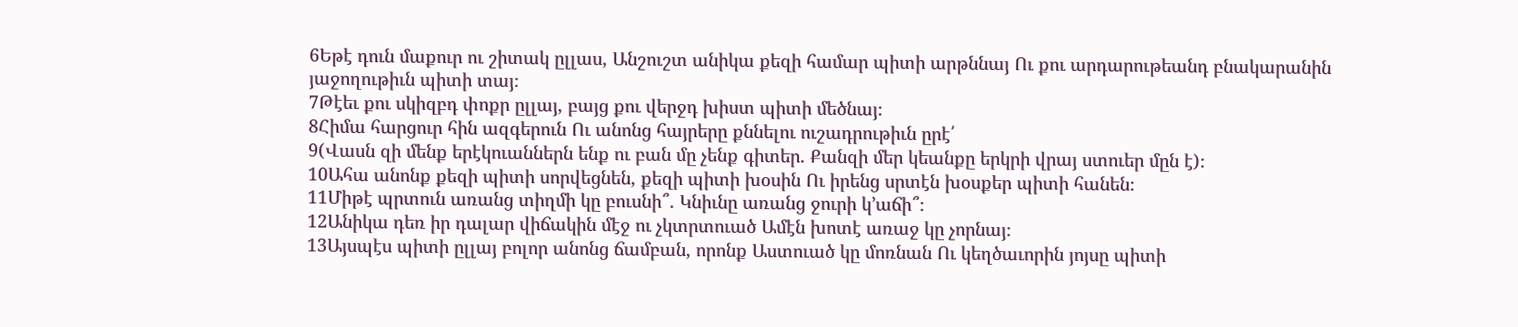6Եթէ դուն մաքուր ու շիտակ ըլլաս, Անշուշտ անիկա քեզի համար պիտի արթննայ Ու քու արդարութեանդ բնակարանին յաջողութիւն պիտի տայ։
7Թէեւ քու սկիզբդ փոքր ըլլայ, բայց քու վերջդ խիստ պիտի մեծնայ։
8Հիմա հարցուր հին ազգերուն Ու անոնց հայրերը քննելու ուշադրութիւն ըրէ՛
9(Վասն զի մենք երէկուաններն ենք ու բան մը չենք գիտեր. Քանզի մեր կեանքը երկրի վրայ ստուեր մըն է)։
10Ահա անոնք քեզի պիտի սորվեցնեն, քեզի պիտի խօսին Ու իրենց սրտէն խօսքեր պիտի հանեն։
11Միթէ պրտուն առանց տիղմի կը բուսնի՞. Կնիւնը առանց ջուրի կ’աճի՞։
12Անիկա դեռ իր դալար վիճակին մէջ ու չկտրտուած Ամէն խոտէ առաջ կը չորնայ։
13Այսպէս պիտի ըլլայ բոլոր անոնց ճամբան, որոնք Աստուած կը մոռնան Ու կեղծաւորին յոյսը պիտի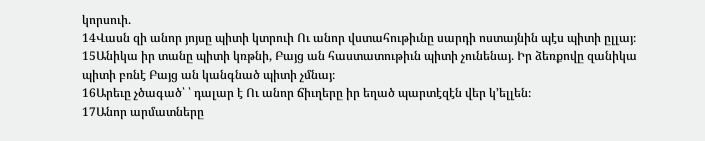կորսուի.
14Վասն զի անոր յոյսը պիտի կտրուի Ու անոր վստահութիւնը սարդի ոստայնին պէս պիտի ըլլայ։
15Անիկա իր տանը պիտի կռթնի, Բայց ան հաստատութիւն պիտի չունենայ. Իր ձեռքովը զանիկա պիտի բռնէ Բայց ան կանգնած պիտի չմնայ։
16Արեւը չծագած՝ ՝ դալար է Ու անոր ճիւղերը իր եղած պարտէզէն վեր կ’ելլեն։
17Անոր արմատները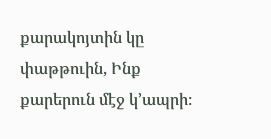քարակոյտին կը փաթթուին, Ինք քարերուն մէջ կ’ապրի։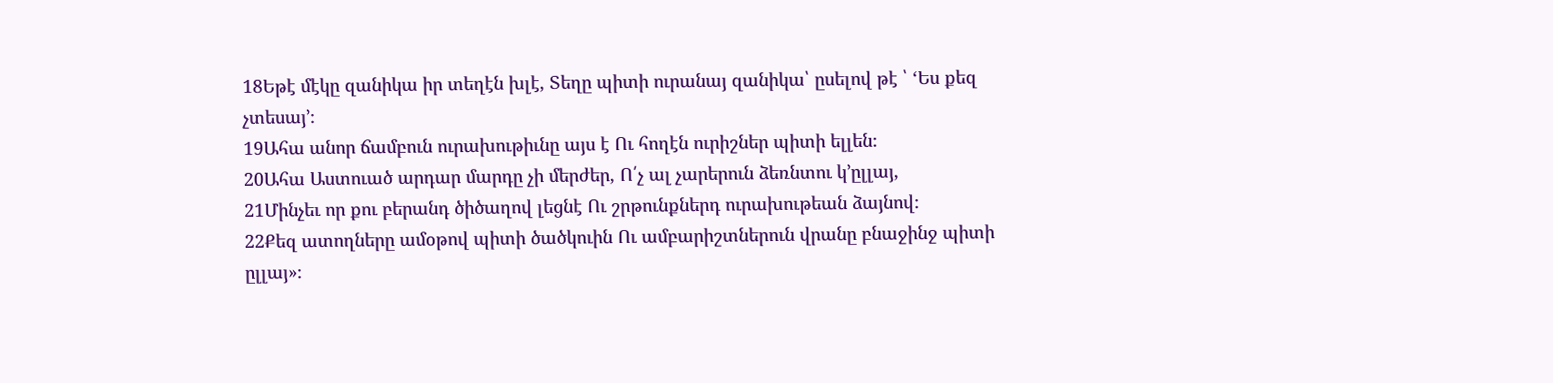18Եթէ մէկը զանիկա իր տեղէն խլէ, Տեղը պիտի ուրանայ զանիկա՝ ըսելով թէ ՝ ‘Ես քեզ չտեսայ’։
19Ահա անոր ճամբուն ուրախութիւնը այս է Ու հողէն ուրիշներ պիտի ելլեն։
20Ահա Աստուած արդար մարդը չի մերժեր, Ո՛չ ալ չարերուն ձեռնտու կ’ըլլայ,
21Մինչեւ որ քու բերանդ ծիծաղով լեցնէ Ու շրթունքներդ ուրախութեան ձայնով։
22Քեզ ատողները ամօթով պիտի ծածկուին Ու ամբարիշտներուն վրանը բնաջինջ պիտի ըլլայ»։